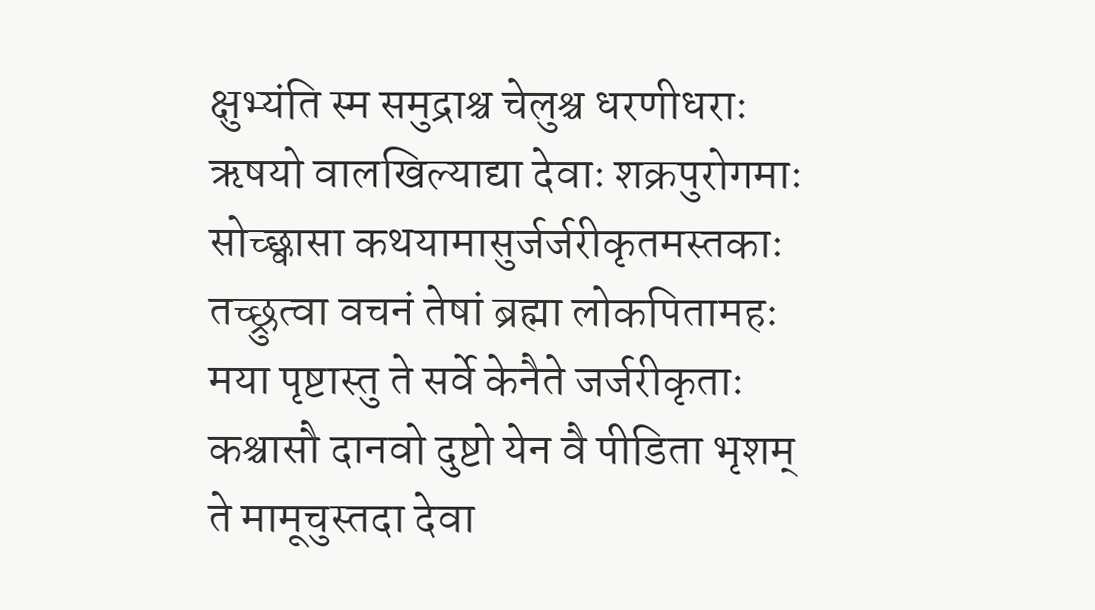क्षुभ्यंति स्म समुद्राश्च चेलुश्च धरणीधराः
ऋषयो वालखिल्याद्या देवाः शक्रपुरोगमाः
सोच्छ्वासा कथयामासुर्जर्जरीकृतमस्तकाः
तच्छ्रुत्वा वचनं तेषां ब्रह्मा लोकपितामहः
मया पृष्टास्तु ते सर्वे केनैते जर्जरीकृताः
कश्चासौ दानवो दुष्टो येन वै पीडिता भृशम्
ते मामूचुस्तदा देवा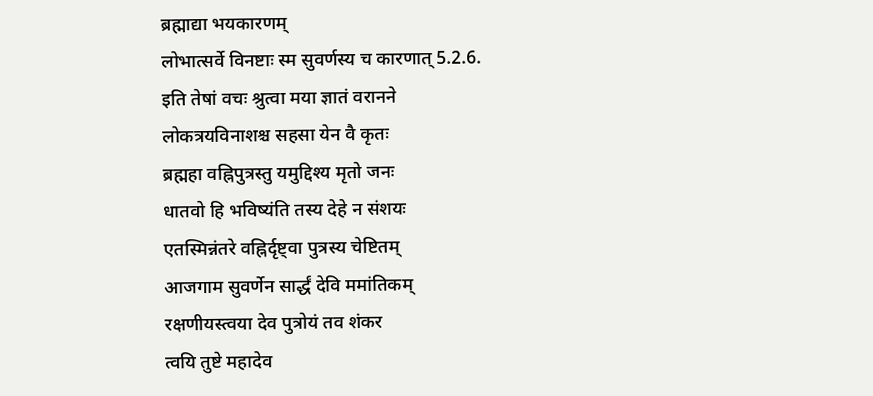ब्रह्माद्या भयकारणम्
लोभात्सर्वे विनष्टाः स्म सुवर्णस्य च कारणात् 5.2.6.
इति तेषां वचः श्रुत्वा मया ज्ञातं वरानने
लोकत्रयविनाशश्च सहसा येन वै कृतः
ब्रह्महा वह्निपुत्रस्तु यमुद्दिश्य मृतो जनः
धातवो हि भविष्यंति तस्य देहे न संशयः
एतस्मिन्नंतरे वह्निर्दृष्ट्वा पुत्रस्य चेष्टितम्
आजगाम सुवर्णेन सार्द्धं देवि ममांतिकम्
रक्षणीयस्त्वया देव पुत्रोयं तव शंकर
त्वयि तुष्टे महादेव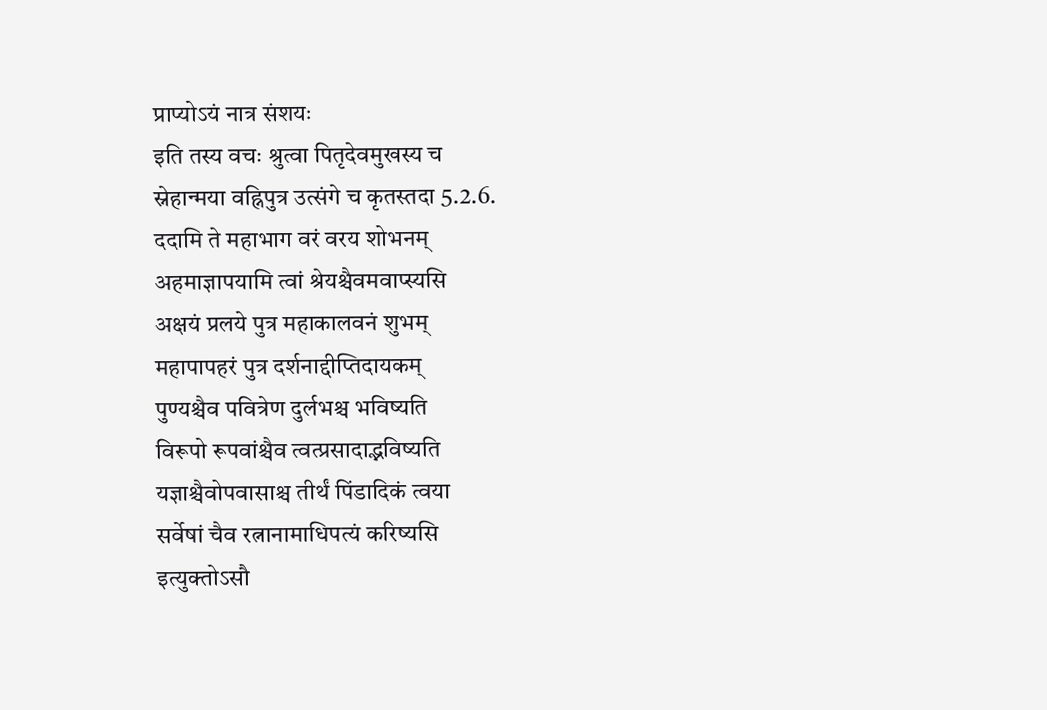प्राप्योऽयं नात्र संशयः
इति तस्य वचः श्रुत्वा पितृदेवमुखस्य च
स्नेहान्मया वह्निपुत्र उत्संगे च कृतस्तदा 5.2.6.
ददामि ते महाभाग वरं वरय शोभनम्
अहमाज्ञापयामि त्वां श्रेयश्चैवमवाप्स्यसि
अक्षयं प्रलये पुत्र महाकालवनं शुभम्
महापापहरं पुत्र दर्शनाद्दीप्तिदायकम्
पुण्यश्चैव पवित्रेण दुर्लभश्च भविष्यति
विरूपो रूपवांश्चैव त्वत्प्रसादाद्भविष्यति
यज्ञाश्चैवोपवासाश्च तीर्थं पिंडादिकं त्वया
सर्वेषां चैव रत्नानामाधिपत्यं करिष्यसि
इत्युक्तोऽसौ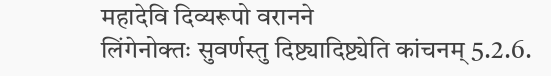महादेवि दिव्यरूपो वरानने
लिंगेनोक्तः सुवर्णस्तु दिष्ट्यादिष्ट्येति कांचनम् 5.2.6.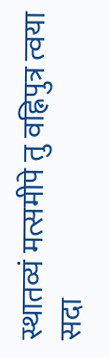स्थातव्यं मत्समीपे तु वह्निपुत्र त्वया सदा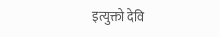इत्युक्तो देवि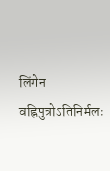लिंगेन वह्निपुत्रोऽतिनिर्मलः